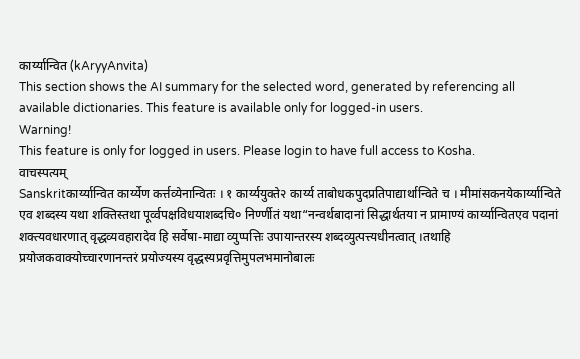कार्य्यान्वित (kAryyAnvita)
This section shows the AI summary for the selected word, generated by referencing all available dictionaries. This feature is available only for logged-in users.
Warning!
This feature is only for logged in users. Please login to have full access to Kosha.
वाचस्पत्यम्
Sanskritकार्य्यान्वित कार्य्येण कर्त्तव्येनान्वितः । १ कार्य्ययुक्ते२ कार्य्य ताबोधकपुदप्रतिपाद्यार्थान्विते च । मीमांसकनयेकार्य्यान्विते एव शब्दस्य यथा शक्तिस्तथा पूर्व्वपक्षविधयाशब्दचि० निर्ण्णीतं यथा“नन्वर्थबादानां सिद्धार्थतया न प्रामाण्यं कार्य्यान्वितएव पदानां शक्त्यवधारणात् वृद्धव्यवहारादेव हि सर्वेषा-माद्या व्युप्पत्तिः उपायान्तरस्य शब्दव्युत्पत्त्यधीनत्वात् ।तथाहि प्रयोजकवाक्योच्चारणानन्तरं प्रयोज्यस्य वृद्धस्यप्रवृत्तिमुपलभमानोबालः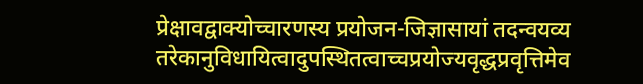प्रेक्षावद्वाक्योच्चारणस्य प्रयोजन-जिज्ञासायां तदन्वयव्य तरेकानुविधायित्वादुपस्थितत्वाच्चप्रयोज्यवृद्धप्रवृत्तिमेव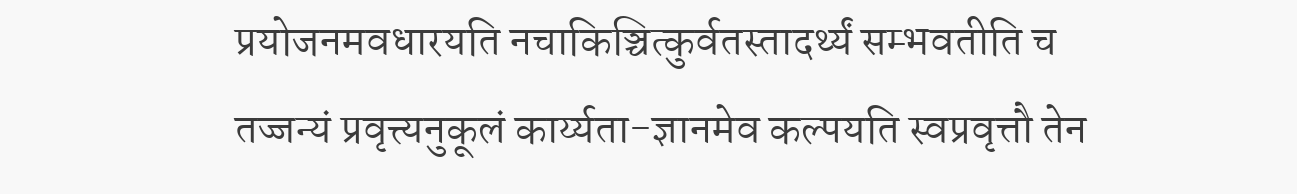प्रयोजनमवधारयति नचाकिञ्चित्कुर्वतस्तादर्थ्यं सम्भवतीति च तज्जन्यं प्रवृत्त्यनुकूलं कार्य्यता-ज्ञानमेव कल्पयति स्वप्रवृत्तौ तेन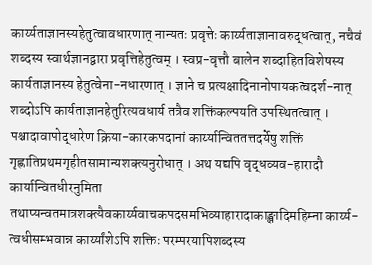कार्य्यताज्ञानस्यहेतुत्वावधारणात् नान्यतः प्रवृत्तेः कार्य्यताज्ञानावरुद्धत्वात्, नचैवं शब्दस्य स्वार्थज्ञानद्वारा प्रवृत्तिहेतुत्वम् । स्वप्र-वृत्तौ बालेन शब्दाहितविशेषस्य कार्यताज्ञानस्य हेतुत्वेना-नधारणात् । ज्ञाने च प्रत्यक्षादिनानोपायकत्वदर्श-नात् शब्दोऽपि कार्यताज्ञानहेतुरित्यवधार्य तत्रैव शक्तिंकल्पयति उपस्थितत्वात् । पश्चादावापोद्धारेण क्रिया-कारकपदानां कार्य्यान्विततत्तदर्येषु शक्तिं गृह्णातिप्रथमगृहीतसामान्यशक्त्यनुरोधात् । अथ यद्यपि वृद्धव्यव-हारादौ कार्यान्वितधीरनुमिता तथाप्यन्वतमात्रशक्त्यैवकार्य्यवाचकपदसमभिव्याहारादाकाङ्क्षादिमहिम्ना कार्य्य-त्वधीसम्भवान्न कार्य्यांशेऽपि शक्तिः परम्परयापिशब्दस्य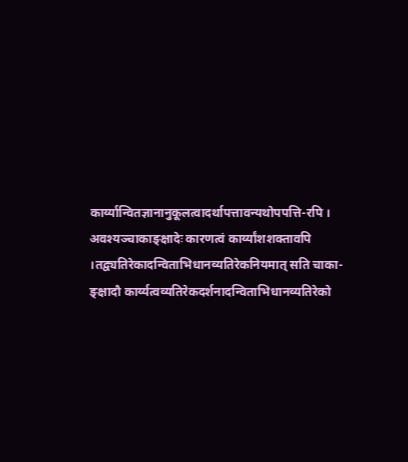कार्य्यान्वितज्ञानानुकूलत्वादर्थापत्तावन्यथोपपत्ति-रपि । अवश्यञ्चाकाङ्क्षादेः कारणत्वं कार्य्यांशशक्तावपि ।तद्व्यतिरेकादन्विताभिधानव्यतिरेकनियमात् सति चाका-ङ्क्षादौ कार्य्यत्वव्यतिरेकदर्शनादन्विताभिधानव्यतिरेको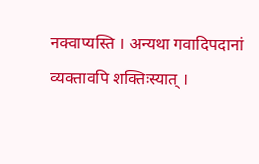नक्वाप्यस्ति । अन्यथा गवादिपदानां व्यक्तावपि शक्तिःस्यात् ।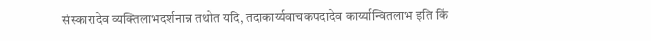संस्कारादेव व्यक्तिलाभदर्शनान्न तथोत यदि, तदाकार्य्यवाचकपदादेव कार्य्यान्वितलाभ इति किं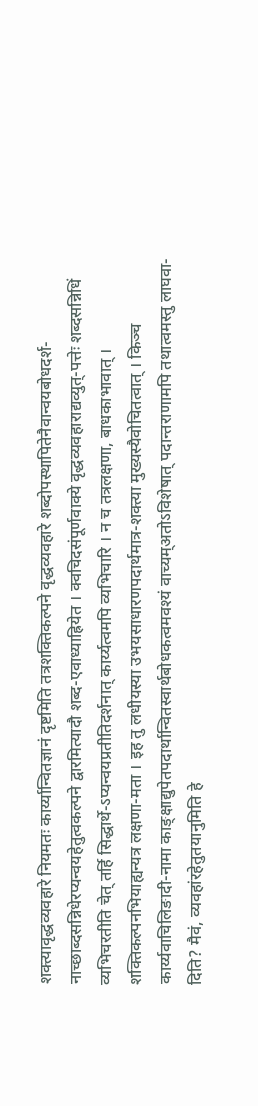शक्त्यावृद्धव्यवहारे नियमतः कार्य्यान्वितज्ञानं दृष्टमिति तत्रशक्तिकल्पने वृद्धव्यवहारे शब्दोपस्थापितेनैवान्वयबोधदर्श-नाच्छाब्दसन्निधेरप्यन्वयहेतुत्वकल्पने द्वारमित्यादौ शब्द-एवाध्याह्रियेत । क्वचिदसंपूर्णवाक्ये वृद्धव्यवहाराद्यव्युत्-पत्तेः शब्दसन्निधिं व्यभिचरतीति चेत् तर्हि सिद्धार्थे-ऽप्यन्वयप्रतीतिदर्शनात् कार्य्यत्वमपि व्यभिचारि । न च तत्रलक्षणा, बाधकाभावात् । शक्तिकल्पनभियाह्यन्यत्र लक्षणा-मता । इह तु लधीयस्या उभयसाधारणपदार्थमात्र-शक्त्या मुख्यस्यैवोचितत्वात् । किञ्च कार्य्यवाचिलिङादी-नामा काङ्क्षाद्युपेतपदार्थान्वितस्वार्थबोधकत्वमवश्यं वाच्यम्अतोऽविशेषात् पदान्तराणामपि तथात्वमस्तु लाघवा-दिति? मैवं, व्यवहांरहेतुतयानुमिति हे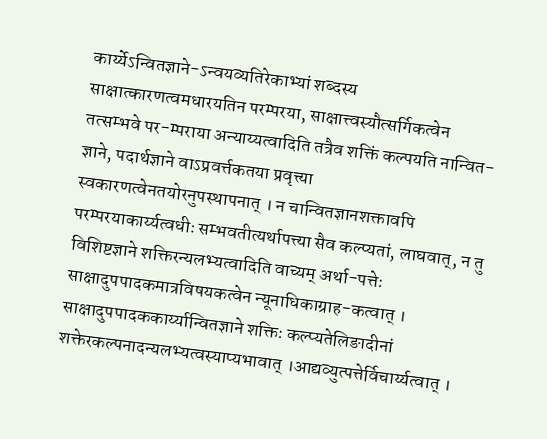कार्य्येऽन्वितज्ञाने-ऽन्वयव्यतिरेकाभ्यां शब्दस्य साक्षात्कारणत्वमधारयतिन परम्परया, साक्षात्त्वस्यौत्सर्गिकत्वेन तत्सम्भवे पर-म्पराया अन्याय्यत्वादिति तत्रैव शक्तिं कल्पयति नान्वित-ज्ञाने, पदार्थज्ञाने वाऽप्रवर्त्तकतया प्रवृत्त्या स्वकारणत्वेनतयोरनुपस्थापनात् । न चान्वितज्ञानशक्तावपि परम्परयाकार्य्यत्वधीः सम्भवतीत्यर्थापत्त्या सैव कल्प्यतां, लाघवात्, न तु विशिष्टज्ञाने शक्तिरन्यलभ्यत्वादिति वाच्यम् अर्था-पत्तेः साक्षादुपपादकमात्रविषयकत्वेन न्यूनाधिकाग्राह-कत्वात् । साक्षादुपपादककार्य्यान्वितज्ञाने शक्तिः कल्प्यतेलिङादीनां शक्तेरकल्पनादन्यलभ्यत्वस्याप्यभावात् ।आद्यव्युत्पत्तेर्विचार्य्यत्वात् ।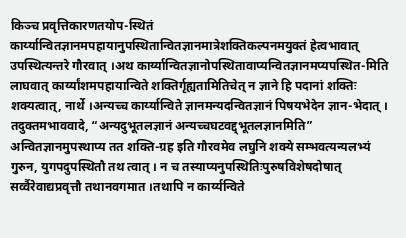किञ्च प्रवृत्तिकारणतयोप-स्थितं कार्य्यान्वितज्ञानमपहायानुपस्थितान्वितज्ञानमात्रेशक्तिकल्पनमयुक्तं हेत्वभावात् उपस्थित्यन्तरे गौरवात् ।अथ कार्य्यान्वितज्ञानोपस्थितावाप्यन्वितज्ञानमप्यपस्थित-मिति लाघवात् कार्य्यांशमपहायान्विते शक्तिर्गृह्यतामितिचेत् न ज्ञाने हि पदानां शक्तिः शक्यत्वात्, नार्थे ।अन्यच्च कार्य्यान्विते ज्ञानमन्यदन्वितज्ञानं पिषयभेदेन ज्ञान-भेदात् । तदुक्तमभाववादे, “अन्यदुभूतलज्ञानं अन्यच्चघटवद्द्भूतलज्ञानमिति” अन्वितज्ञानमुपस्थाप्य तत शक्ति-ग्रह इति गौरवमेव लघुनि शक्ये सम्भवत्यन्यलभ्यं गुरुन, युगपदुपस्थितौ तथ त्वात् । न च तस्याप्यनुपस्थितिःपुरुषविशेषदोषात् सर्व्वैरेवाद्यप्रवृत्तौ तथानवगमात ।तथापि न कार्य्यन्विते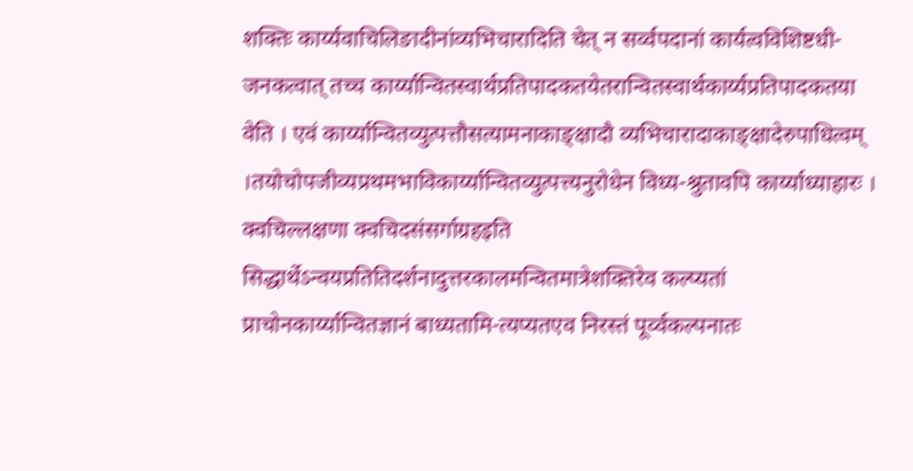शक्तिः कार्य्यवाचिलिङादीनांव्यभिचारादिति चेत् न सर्व्वपदानां कार्यत्वविशिष्टधी-जनकत्वात् तच्च कार्य्यान्वितस्वार्थप्रतिपादकतयेतरान्वितस्वार्थकार्य्यप्रतिपादकतया वेति । एवं कार्य्यान्वितव्युत्पत्तौसत्यामनाकाङ्क्षादौ व्यभिचारादाकाङ्क्षादेरुपाधित्वम् ।तयोचोपजीव्यप्रथमभाविकार्य्यान्वितव्युत्पत्त्यनुरोधेन विध्य-श्रुतावपि कार्य्याध्याहारः । क्वचिल्लक्षणा क्वचिदसंसर्गाग्रहइति सिद्धार्थेऽन्वयप्रतितिदर्शनादुत्तरकालमन्वितमात्रेशक्तिरेव कल्प्यतां प्राचोनकार्य्यान्वितज्ञानं बाध्यतामि-त्यप्यतएव निरस्तं पूर्व्वकल्पनातः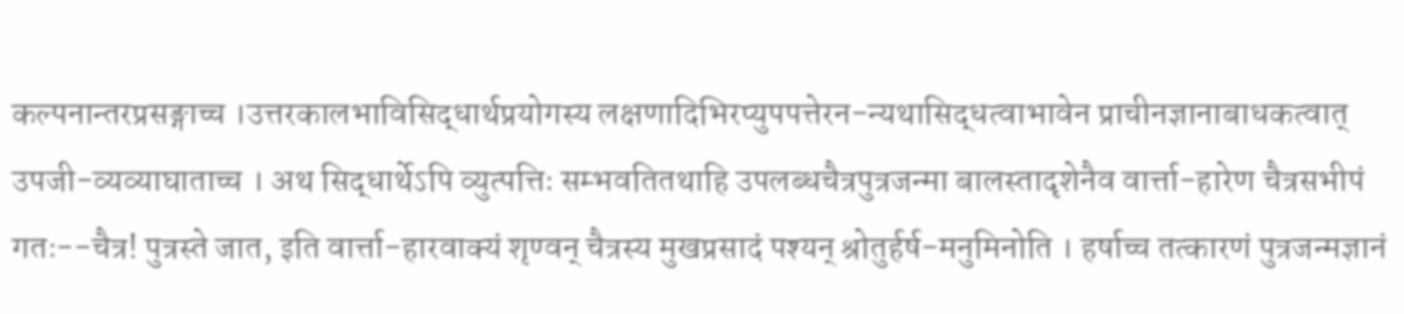कल्पनान्तरप्रसङ्गाच्च ।उत्तरकालभाविसिद्धार्थप्रयोगस्य लक्षणादिभिरप्युपपत्तेरन-न्यथासिद्धत्वाभावेन प्राचीनज्ञानाबाधकत्वात् उपजी-व्यव्याघाताच्च । अथ सिद्धार्थेऽपि व्युत्पत्तिः सम्भवतितथाहि उपलब्धचैत्रपुत्रजन्मा बालस्तादृशेनैव वार्त्ता-हारेण चैत्रसभीपं गतः--चैत्र! पुत्रस्ते जात, इति वार्त्ता-हारवाक्यं शृण्वन् चैत्रस्य मुखप्रसादं पश्यन् श्रोतुर्हर्ष-मनुमिनोति । हर्षाच्च तत्कारणं पुत्रजन्मज्ञानं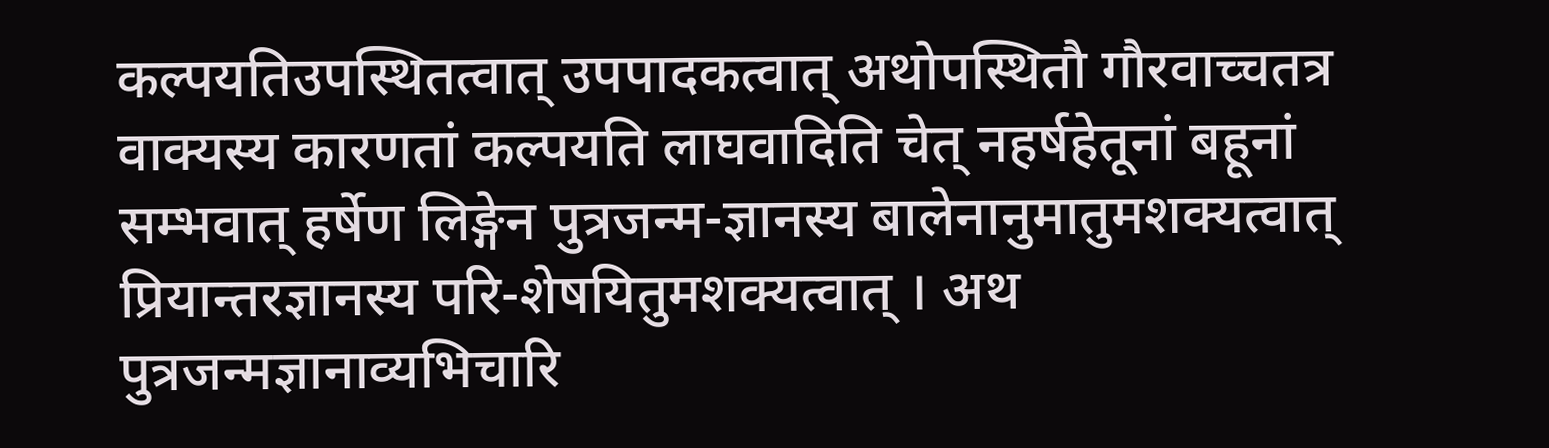कल्पयतिउपस्थितत्वात् उपपादकत्वात् अथोपस्थितौ गौरवाच्चतत्र वाक्यस्य कारणतां कल्पयति लाघवादिति चेत् नहर्षहेतूनां बहूनां सम्भवात् हर्षेण लिङ्गेन पुत्रजन्म-ज्ञानस्य बालेनानुमातुमशक्यत्वात् प्रियान्तरज्ञानस्य परि-शेषयितुमशक्यत्वात् । अथ पुत्रजन्मज्ञानाव्यभिचारि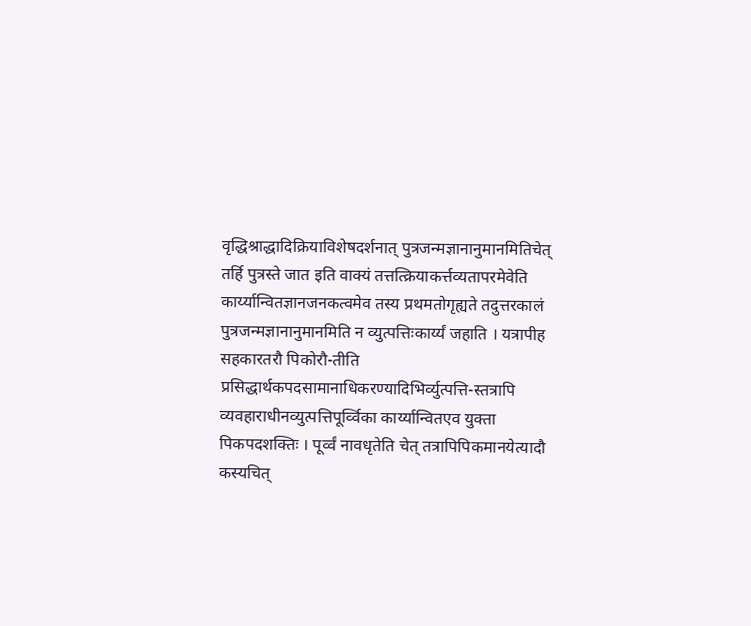वृद्धिश्राद्धादिक्रियाविशेषदर्शनात् पुत्रजन्मज्ञानानुमानमितिचेत् तर्हि पुत्रस्ते जात इति वाक्यं तत्तत्क्रियाकर्त्तव्यतापरमेवेति कार्य्यान्वितज्ञानजनकत्वमेव तस्य प्रथमतोगृह्यते तदुत्तरकालं पुत्रजन्मज्ञानानुमानमिति न व्युत्पत्तिःकार्य्यं जहाति । यत्रापीह सहकारतरौ पिकोरौ-तीति प्रसिद्धार्थकपदसामानाधिकरण्यादिभिर्व्युत्पत्ति-स्तत्रापि व्यवहाराधीनव्युत्पत्तिपूर्व्विका कार्य्यान्वितएव युक्ता पिकपदशक्तिः । पूर्व्वं नावधृतेति चेत् तत्रापिपिकमानयेत्यादौ कस्यचित्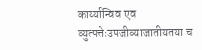कार्य्यान्विव एव व्युत्पत्तेःउपजीव्याजातीयतया च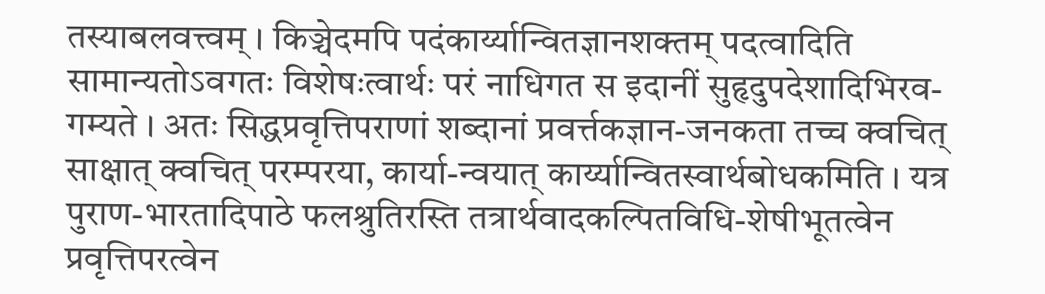तस्याबलवत्त्वम् । किञ्चेदमपि पदंकार्य्यान्वितज्ञानशक्तम् पदत्वादिति सामान्यतोऽवगतः विशेषःत्वार्थः परं नाधिगत स इदानीं सुहृदुपदेशादिभिरव-गम्यते । अतः सिद्धप्रवृत्तिपराणां शब्दानां प्रवर्त्तकज्ञान-जनकता तच्च क्वचित् साक्षात् क्वचित् परम्परया, कार्या-न्वयात् कार्य्यान्वितस्वार्थबोधकमिति । यत्र पुराण-भारतादिपाठे फलश्रुतिरस्ति तत्रार्थवादकल्पितविधि-शेषीभूतत्वेन प्रवृत्तिपरत्वेन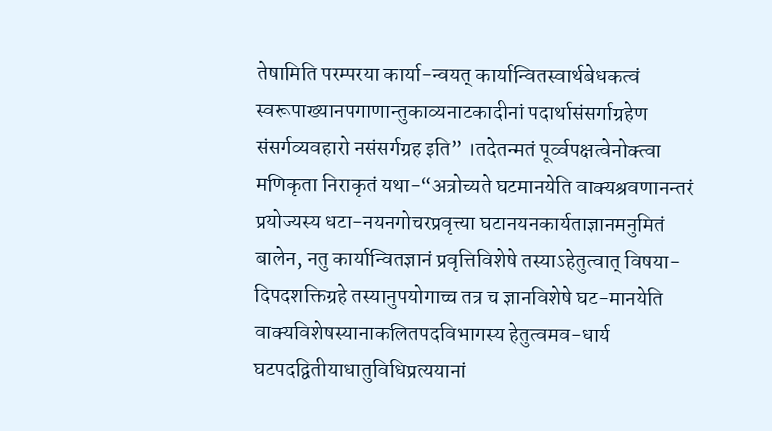तेषामिति परम्परया कार्या-न्वयत् कार्यान्वितस्वार्थबेधकत्वं स्वरूपाख्यानपगाणान्तुकाव्यनाटकादीनां पदार्थासंसर्गाग्रहेण संसर्गव्यवहारो नसंसर्गग्रह इति” ।तदेतन्मतं पूर्व्वपक्षत्वेनोक्त्वा मणिकृता निराकृतं यथा-“अत्रोच्यते घटमानयेति वाक्यश्रवणानन्तरं प्रयोज्यस्य धटा-नयनगोचरप्रवृत्त्या घटानयनकार्यताज्ञानमनुमितं बालेन, नतु कार्यान्वितज्ञानं प्रवृत्तिविशेषे तस्याऽहेतुत्वात् विषया-दिपदशक्तिग्रहे तस्यानुपयोगाच्च तत्र च ज्ञानविशेषे घट-मानयेति वाक्यविशेषस्यानाकलितपदविभागस्य हेतुत्वमव-धार्य घटपदद्वितीयाधातुविधिप्रत्ययानां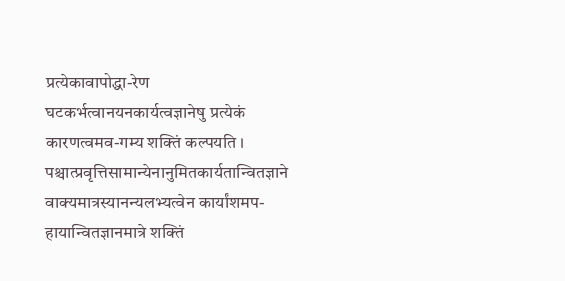प्रत्येकावापोद्धा-रेण घटकर्भत्वानयनकार्यत्वज्ञानेषु प्रत्येकं कारणत्वमव-गम्य शक्तिं कल्पयति । पश्चात्प्रवृत्तिसामान्येनानुमितकार्यतान्वितज्ञाने वाक्यमात्रस्यानन्यलभ्यत्वेन कार्यांशमप-हायान्वितज्ञानमात्रे शक्तिं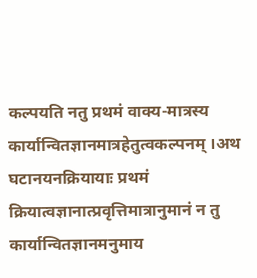कल्पयति नतु प्रथमं वाक्य-मात्रस्य कार्यान्वितज्ञानमात्रहेतुत्वकल्पनम् ।अथ घटानयनक्रियायाः प्रथमं क्रियात्वज्ञानात्प्रवृत्तिमात्रानुमानं न तु कार्यान्वितज्ञानमनुमाय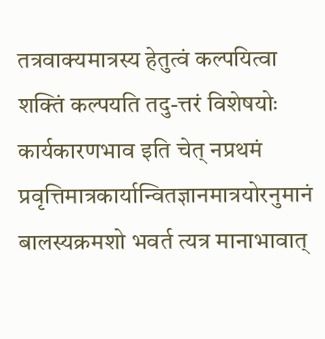तत्रवाक्यमात्रस्य हेतुत्वं कल्पयित्वा शक्तिं कल्पयति तदु-त्तरं विशेषयोः कार्यकारणभाव इति चेत् नप्रथमं प्रवृत्तिमात्रकार्यान्वितज्ञानमात्रयोरनुमानं बालस्यक्रमशो भवर्त त्यत्र मानाभावात्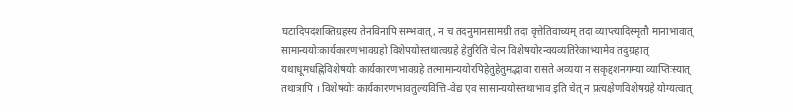घटादिपदशक्तिग्रहस्य तेनविनापि सम्भवात्, न च तदनुमानसामग्री तदा वृत्तेतिवाच्यम् तदा व्याप्त्यादिस्मृतौ मानाभावात् सामान्ययोःकार्यकारणभावग्रहो विशेपयोस्तथात्वग्रहे हेतुरिति चेत्न विशेषयोरन्वयव्यतिरेकाभ्यामेव तदुग्रहात् यथाधूमधह्निविशेषयोः कार्यकारणभावग्रहे तत्मामान्ययोरपिहेतुहेतुमद्भावा रासते अव्यया न सकृद्दशनगम्या व्याप्तिःस्यात् तथात्रापि । विशेषयोः कार्यकारणभावतुल्यवित्ति-वेद्य एव सासान्ययोस्तथाभाव इति चेत् न प्रत्यक्षेणविशेषग्रहे योग्यत्वात्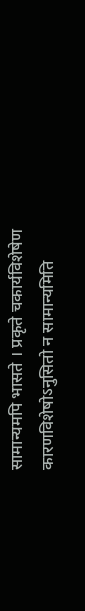सामान्यमपि भासते । प्रकृते चकार्यविशेषेण कारणविशेषोऽनुसितो न सामान्यमिति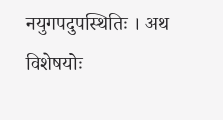नयुगपदुपस्थितिः । अथ विशेषयोः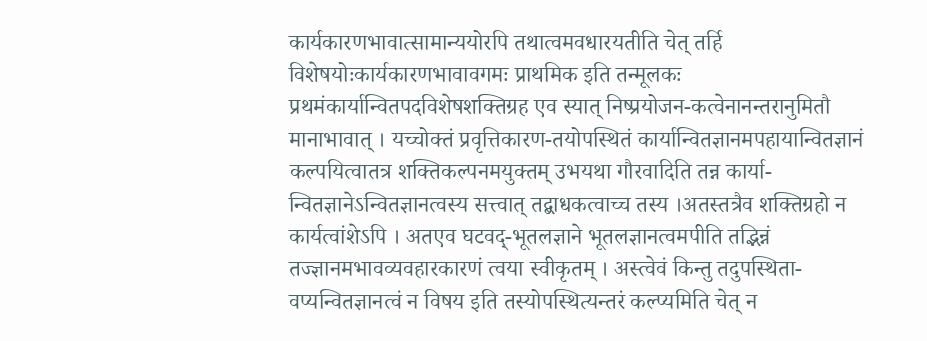कार्यकारणभावात्सामान्ययोरपि तथात्वमवधारयतीति चेत् तर्हि विशेषयोःकार्यकारणभावावगमः प्राथमिक इति तन्मूलकः प्रथमंकार्यान्वितपदविशेषशक्तिग्रह एव स्यात् निष्प्रयोजन-कत्वेनानन्तरानुमितौ मानाभावात् । यच्चोक्तं प्रवृत्तिकारण-तयोपस्थितं कार्यान्वितज्ञानमपहायान्वितज्ञानं कल्पयित्वातत्र शक्तिकल्पनमयुक्तम् उभयथा गौरवादिति तन्न कार्या-न्वितज्ञानेऽन्वितज्ञानत्वस्य सत्त्वात् तद्बाधकत्वाच्च तस्य ।अतस्तत्रैव शक्तिग्रहो न कार्यत्वांशेऽपि । अतएव घटवद्-भूतलज्ञाने भूतलज्ञानत्वमपीति तद्भिन्नं तज्ज्ञानमभावव्यवहारकारणं त्वया स्वीकृतम् । अस्त्वेवं किन्तु तदुपस्थिता-वप्यन्वितज्ञानत्वं न विषय इति तस्योपस्थित्यन्तरं कल्प्यमिति चेत् न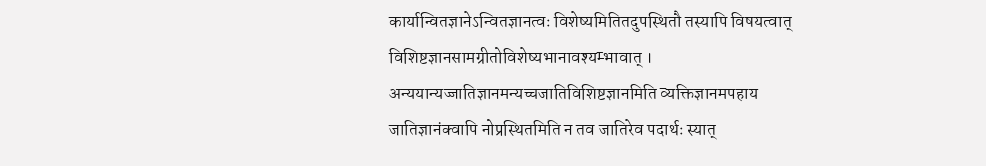कार्यान्वितज्ञानेऽन्वितज्ञानत्वः विशेष्यमितितदुपस्थितौ तस्यापि विषयत्वात् विशिष्टज्ञानसामग्रीतोविशेष्यभानावश्यम्भावात् । अन्ययान्यज्जातिज्ञानमन्यच्चजातिविशिष्टज्ञानमिति व्यक्तिज्ञानमपहाय जातिज्ञानंक्वापि नोप्रस्थितमिति न तव जातिरेव पदार्थः स्यात्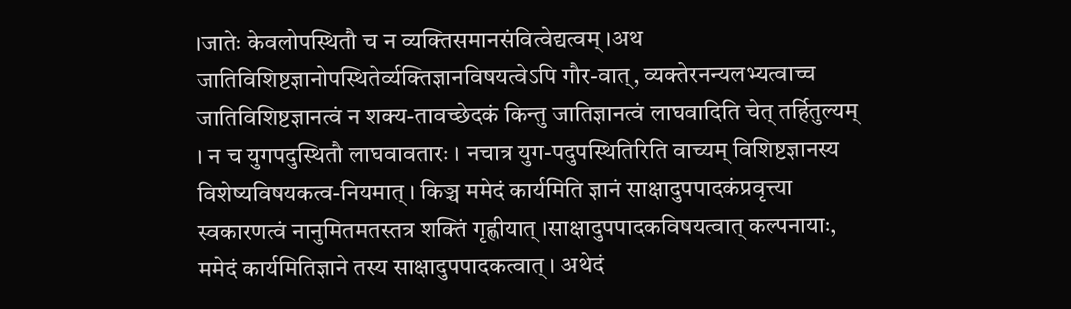।जातेः केवलोपस्थितौ च न व्यक्तिसमानसंवित्वेद्यत्वम् ।अथ जातिविशिष्टज्ञानोपस्थितेर्व्यक्तिज्ञानविषयत्वेऽपि गौर-वात्, व्यक्तेरनन्यलभ्यत्वाच्च जातिविशिष्टज्ञानत्वं न शक्य-तावच्छेदकं किन्तु जातिज्ञानत्वं लाघवादिति चेत् तर्हितुल्यम् । न च युगपदुस्थितौ लाघवावतारः । नचात्र युग-पदुपस्थितिरिति वाच्यम् विशिष्टज्ञानस्य विशेष्यविषयकत्व-नियमात् । किञ्च ममेदं कार्यमिति ज्ञानं साक्षादुपपादकंप्रवृत्त्या स्वकारणत्वं नानुमितमतस्तत्र शक्तिं गृह्णीयात् ।साक्षादुपपादकविषयत्वात् कल्पनायाः, ममेदं कार्यमितिज्ञाने तस्य साक्षादुपपादकत्वात् । अथेदं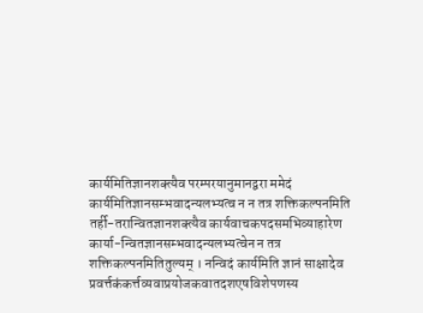कार्यमितिज्ञानशक्त्यैव परम्परयानुमानद्वरा ममेदं कार्यमितिज्ञानसम्भवादन्यलभ्यत्व न न तत्र शक्तिकल्पनमिति तर्ही-तरान्वितज्ञानशक्त्यैव कार्यवाचकपदसमभिव्याहारेण कार्या-न्वितज्ञानसम्भवादन्यलभ्यत्वेन न तत्र शक्तिकल्पनमितितुल्यम् । नन्विदं कार्यमिति ज्ञानं साक्षादेव प्रवर्त्तकंकर्त्तव्यवाप्रयोजकवातदशएषविशेपणस्य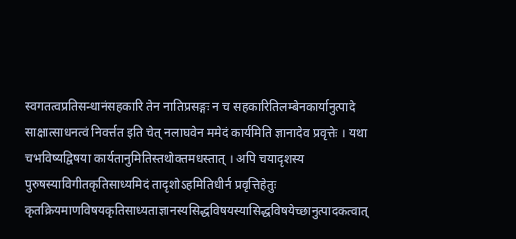स्वगतत्वप्रतिसन्धानंसहकारि तेन नातिप्रसङ्गः न च सहकारितिलम्बेनकार्यानुत्पादे साक्षात्साधनत्वं निवर्त्तत इति चेत् नलाघवेन ममेदं कार्यमिति ज्ञानादेव प्रवृत्तेः । यथा चभविष्यद्विषया कार्यतानुमितिस्तथोक्तमधस्तात् । अपि चयादृशस्य पुरुषस्याविगीतकृतिसाध्यमिदं तादृशोऽहमितिधीर्न प्रवृत्तिहेतुः कृतक्रियमाणविषयकृतिसाध्यताज्ञानस्यसिद्धविषयस्यासिद्धविषयेच्छानुत्पादकत्वात्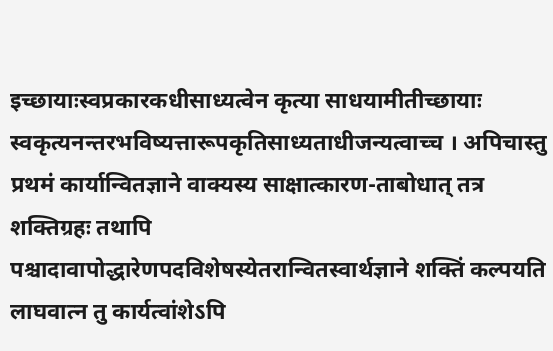इच्छायाःस्वप्रकारकधीसाध्यत्वेन कृत्या साधयामीतीच्छायाः स्वकृत्यनन्तरभविष्यत्तारूपकृतिसाध्यताधीजन्यत्वाच्च । अपिचास्तु प्रथमं कार्यान्वितज्ञाने वाक्यस्य साक्षात्कारण-ताबोधात् तत्र शक्तिग्रहः तथापि पश्चादावापोद्धारेणपदविशेषस्येतरान्वितस्वार्थज्ञाने शक्तिं कल्पयति लाघवात्न तु कार्यत्वांशेऽपि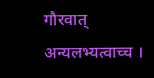गौरवात् अन्यलभ्यत्वाच्च ।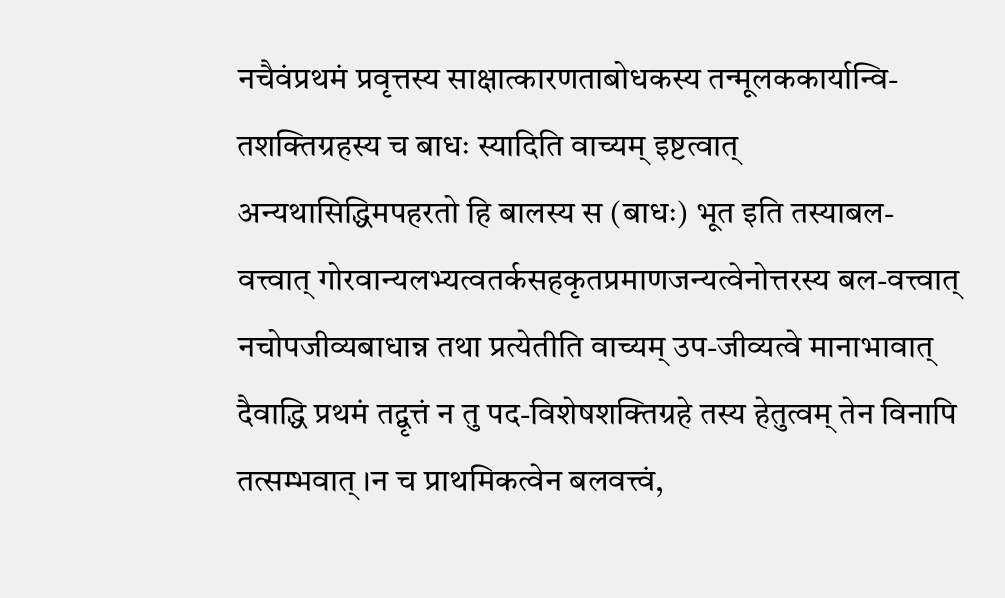नचैवंप्रथमं प्रवृत्तस्य साक्षात्कारणताबोधकस्य तन्मूलककार्यान्वि-तशक्तिग्रहस्य च बाधः स्यादिति वाच्यम् इष्टत्वात् अन्यथासिद्धिमपहरतो हि बालस्य स (बाधः) भूत इति तस्याबल-वत्त्वात् गोरवान्यलभ्यत्वतर्कसहकृतप्रमाणजन्यत्वेनोत्तरस्य बल-वत्त्वात् नचोपजीव्यबाधान्न तथा प्रत्येतीति वाच्यम् उप-जीव्यत्वे मानाभावात् दैवाद्धि प्रथमं तद्वृत्तं न तु पद-विशेषशक्तिग्रहे तस्य हेतुत्वम् तेन विनापि तत्सम्भवात् ।न च प्राथमिकत्वेन बलवत्त्वं,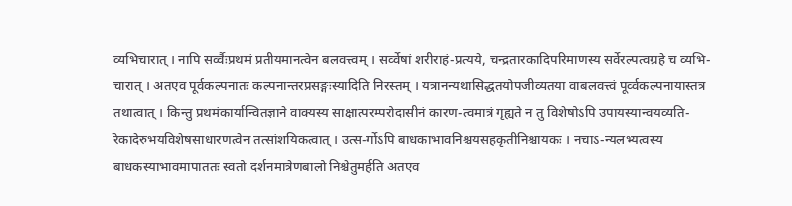व्यभिचारात् । नापि सर्व्वैःप्रथमं प्रतीयमानत्वेन बलवत्त्वम् । सर्व्वेषां शरीराहं-प्रत्यये, चन्द्रतारकादिपरिमाणस्य सर्वेरल्पत्वग्रहे च व्यभि-चारात् । अतएव पूर्वकल्पनातः कल्पनान्तरप्रसङ्गःस्यादिति निरस्तम् । यत्रानन्यथासिद्धतयोपजीव्यतया वाबलवत्त्वं पूर्व्वकल्पनायास्तत्र तथात्वात् । किन्तु प्रथमंकार्यान्वितज्ञाने वाक्यस्य साक्षात्परम्परोदासीनं कारण-त्वमात्रं गृह्यते न तु विशेषोऽपि उपायस्यान्वयव्यति-रेकादेरुभयविशेषसाधारणत्वेन तत्सांशयिकत्वात् । उत्स-र्गोऽपि बाधकाभावनिश्चयसहकृतीनिश्चायकः । नचाऽ-न्यलभ्यत्वस्य बाधकस्याभावमापाततः स्वतो दर्शनमात्रेणबालो निश्चेतुमर्हति अतएव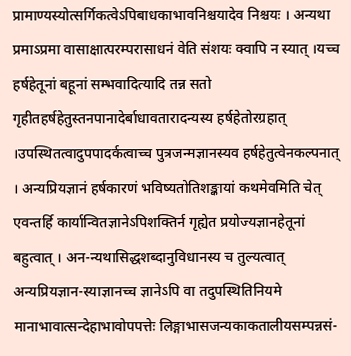प्रामाण्यस्योत्सर्गिकत्वेऽपिबाधकाभावनिश्चयादेव निश्चयः । अन्यथा प्रमाऽप्रमा वासाक्षात्परम्परासाधनं वेति संशयः क्वापि न स्यात् ।यच्च हर्षहेतूनां बहूनां सम्भवादित्यादि तन्न सतो गृहीतहर्षहेतुस्तनपानादेर्बाधावतारादन्यस्य हर्षहेतोरग्रहात् ।उपस्थितत्वादुपपादर्कत्वाच्च पुत्रजन्मज्ञानस्यव हर्षहेतुत्वेनकल्पनात् । अन्यप्रियज्ञानं हर्षकारणं भविष्यतोतिशङ्कायां कथमेवमिति चेत् एवन्तर्हि कार्यान्वितज्ञानेऽपिशक्तिर्न गृह्येत प्रयोज्यज्ञानहेतूनां बहुत्वात् । अन-न्यथासिद्धशब्दानुविधानस्य च तुल्यत्वात् अन्यप्रियज्ञान-स्याज्ञानच्च ज्ञानेऽपि वा तदुपस्थितिनियमे मानाभावात्सन्देहाभावोपपत्तेः लिङ्गाभासजन्यकाकतालीयसम्पन्नसं-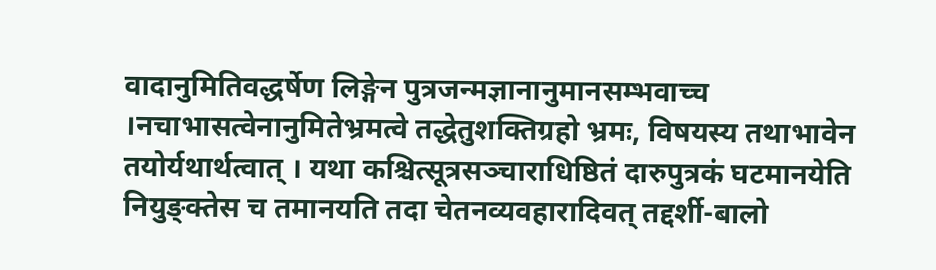वादानुमितिवद्धर्षेण लिङ्गेन पुत्रजन्मज्ञानानुमानसम्भवाच्च ।नचाभासत्वेनानुमितेभ्रमत्वे तद्धेतुशक्तिग्रहो भ्रमः, विषयस्य तथाभावेन तयोर्यथार्थत्वात् । यथा कश्चित्सूत्रसञ्चाराधिष्ठितं दारुपुत्रकं घटमानयेति नियुङ्क्तेस च तमानयति तदा चेतनव्यवहारादिवत् तद्दर्शी-बालो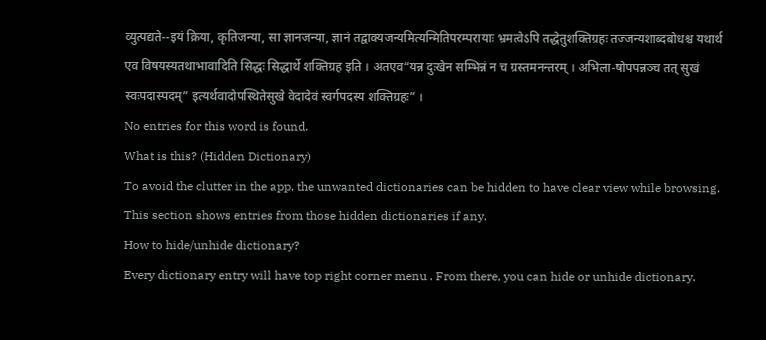व्युत्पद्यते--इयं क्रिया, कृतिजन्या, सा ज्ञानजन्या, ज्ञानं तद्वाक्यजन्यमित्यन्मितिपरम्परायाः भ्रमत्वेऽपि तद्धेतुशक्तिग्रहः तज्जन्यशाब्दबोधश्च यथार्थ एव विषयस्यतथाभावादिति सिद्धः सिद्धार्थे शक्तिग्रह इति । अतएव“यन्न दुःखेन सम्भिन्नं न च ग्रस्तमनन्तरम् । अभिला-षोपपन्नञ्च तत् सुखं स्वःपदास्पदम्” इत्यर्थवादोपस्थितेसुखे वेदादेवं स्वर्गपदस्य शक्तिग्रहः” ।
No entries for this word is found.
What is this? (Hidden Dictionary)
To avoid the clutter in the app, the unwanted dictionaries can be hidden to have clear view while browsing. This section shows entries from those hidden dictionaries if any.
How to hide/unhide dictionary?
Every dictionary entry will have top right corner menu . From there, you can hide or unhide dictionary.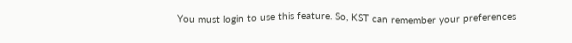You must login to use this feature. So, KST can remember your preferences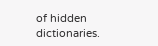of hidden dictionaries.